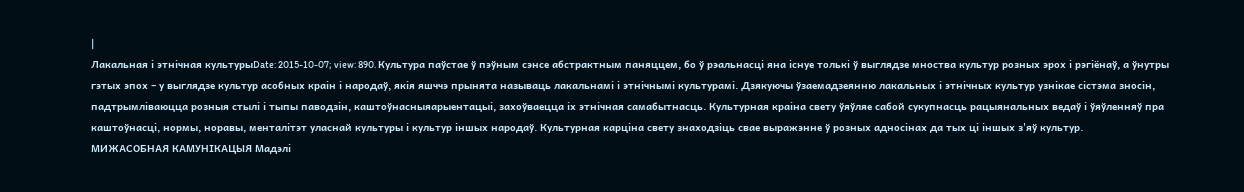|
Лакальная і этнічная культурыDate: 2015-10-07; view: 890. Культура паўстае ў пэўным сэнсе абстрактным паняццем, бо ў рэальнасці яна існуе толькі ў выглядзе мноства культур розных эрох і рэгіёнаў, а ўнутры гэтых эпох – у выглядзе культур асобных краін і народаў, якія яшччэ прынята называць лакальнамі і этнічнымі культурамі. Дзякуючы ўзаемадзеянню лакальных і этнічных культур узнікае сістэма зносін, падтрымліваюцца розныя стылі і тыпы паводзін, каштоўнасныяарыентацыі, захоўваецца іх этнічная самабытнасць. Культурная краіна свету ўяўляе сабой сукупнасць рацыянальных ведаў і ўяўленняў пра каштоўнасці, нормы, норавы, менталітэт уласнай культуры і культур іншых народаў. Культурная карціна свету знаходзіць свае выражэнне ў розных адносінах да тых ці іншых з'яў культур.
МИЖАСОБНАЯ КАМУНІКАЦЫЯ Мадэлі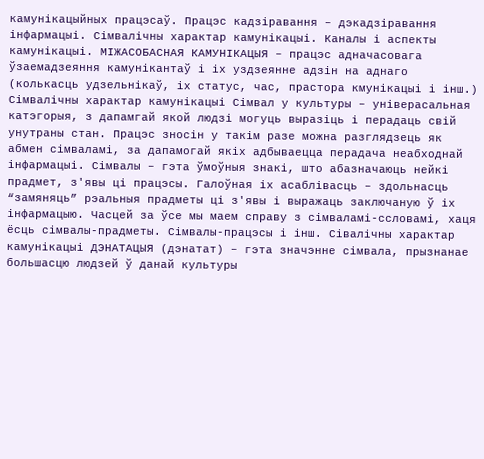камунікацыйных працэсаў. Працэс кадзіравання – дэкадзіравання інфармацыі. Сімвалічны характар камунікацыі. Каналы і аспекты камунікацыі. МІЖАСОБАСНАЯ КАМУНІКАЦЫЯ – працэс адначасовага ўзаемадзеяння камунікантаў і іх уздзеянне адзін на аднаго (колькасць удзельнікаў, іх статус, час, прастора кмунікацыі і інш.) Сімвалічны характар камунікацыі Сімвал у культуры – універасальная катэгорыя, з дапамгай якой людзі могуць выразіць і перадаць свій унутраны стан. Працэс зносін у такім разе можна разглядзець як абмен сімваламі, за дапамогай якіх адбываецца перадача неабходнай інфармацыі. Сімвалы – гэта ўмоўныя знакі, што абазначаюць нейкі прадмет, з'явы ці працэсы. Галоўная іх асаблівасць – здольнасць “замяняць” рэальныя прадметы ці з'явы і выражаць заключаную ў іх інфармацыю. Часцей за ўсе мы маем справу з сімваламі-ссловамі, хаця ёсць сімвалы-прадметы. Сімвалы-працэсы і інш. Сівалічны характар камунікацыі ДЭНАТАЦЫЯ (дэнатат) – гэта значэнне сімвала, прызнанае большасцю людзей ў данай культуры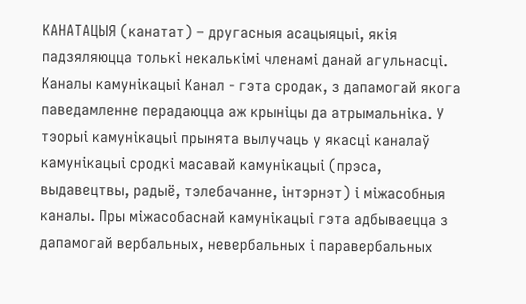КАНАТАЦЫЯ (канатат) – другасныя асацыяцыі, якія падзяляюцца толькі некалькімі членамі данай агульнасці. Каналы камунікацыі Канал - гэта сродак, з дапамогай якога паведамленне перадаюцца аж крыніцы да атрымальніка. У тэорыі камунікацыі прынята вылучаць у якасці каналаў камунікацыі сродкі масавай камунікацыі (прэса, выдавецтвы, радыё, тэлебачанне, інтэрнэт) і міжасобныя каналы. Пры міжасобаснай камунікацыі гэта адбываецца з дапамогай вербальных, невербальных і паравербальных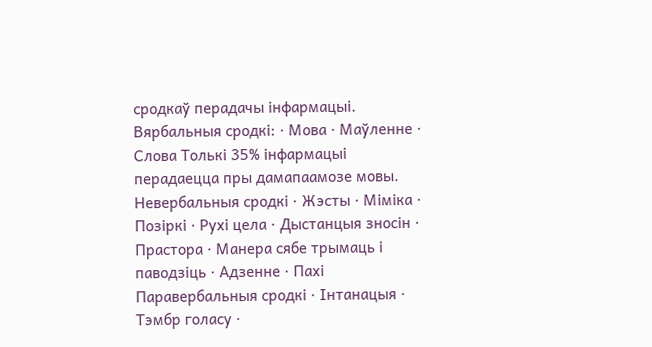сродкаў перадачы інфармацыі. Вярбальныя сродкі: · Мова · Маўленне · Слова Толькі 35% інфармацыі перадаецца пры дамапаамозе мовы. Невербальныя сродкі · Жэсты · Міміка · Позіркі · Рухі цела · Дыстанцыя зносін · Прастора · Манера сябе трымаць і паводзіць · Адзенне · Пахі Паравербальныя сродкі · Інтанацыя · Тэмбр голасу ·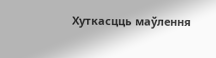Хуткасцць маўлення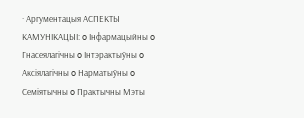· Аргументацыя АСПЕКТЫ КАМУНІКАЦЫІ: o Інфармацыйны o Гнасеялагічны o Інтэрактыўны o Аксіялагічны o Нарматыўны o Семіятычны o Практычны Мэты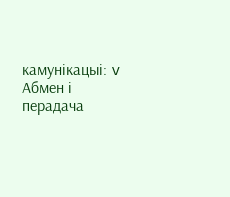камунікацыі: v Абмен і перадача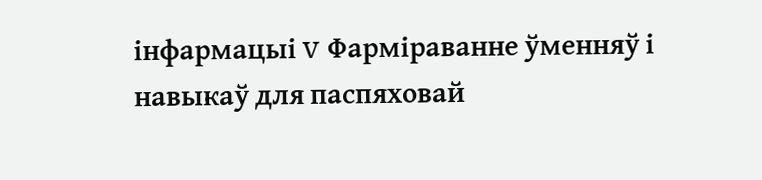інфармацыі v Фарміраванне ўменняў і навыкаў для паспяховай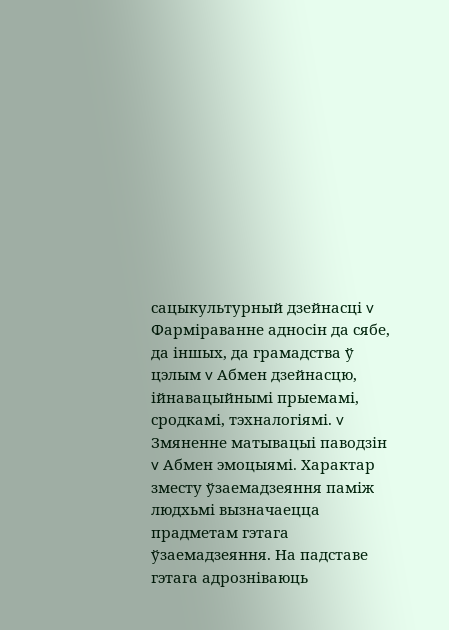сацыкультурный дзейнасці v Фарміраванне адносін да сябе, да іншых, да грамадства ў цэлым v Абмен дзейнасцю, ійнавацыйнымі прыемамі, сродкамі, тэхналогіямі. v Змяненне матывацыі паводзін v Абмен эмоцыямі. Характар зместу ўзаемадзеяння паміж людхьмі вызначаецца прадметам гэтага ўзаемадзеяння. На падставе гэтага адрозніваюць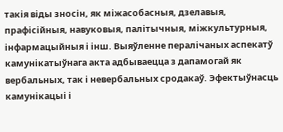такія віды зносін, як міжасобасныя, дзелавыя, прафісійныя, навуковыя, палітычныя, міжкультурныя, інфармацыйныя і інш. Выяўленне пералічаных аспекатў камунікатыўнага акта адбываецца з дапамогай як вербальных, так і невербальных сродакаў. Эфектыўнасць камунікацыі і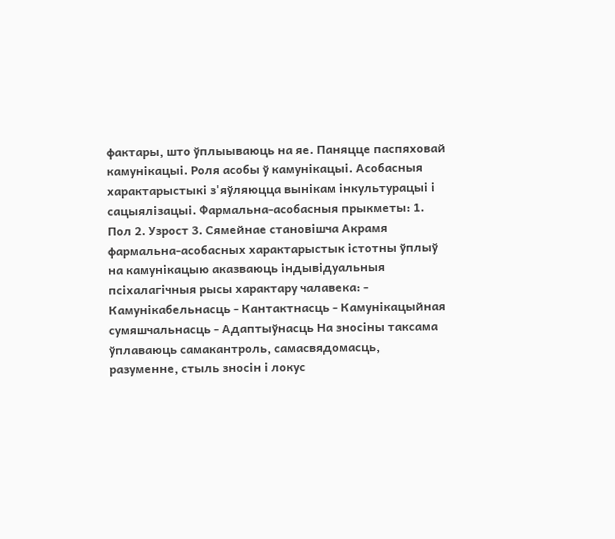фактары, што ўплыываюць на яе. Паняцце паспяховай камунікацыі. Роля асобы ў камунікацыі. Асобасныя характарыстыкі з'яўляюцца вынікам інкультурацыі і сацыялізацыі. Фармальна-асобасныя прыкметы: 1. Пол 2. Узрост 3. Сямейнае становішча Акрамя фармальна-асобасных характарыстык істотны ўплыў на камунікацыю аказваюць індывідуальныя псіхалагічныя рысы характару чалавека: - Камунікабельнасць - Кантактнасць - Камунікацыйная сумяшчальнасць - Адаптыўнасць На зносіны таксама ўплаваюць самакантроль, самасвядомасць, разуменне, стыль зносін і локус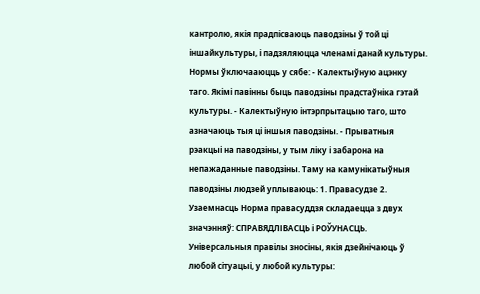кантролю, якія прадпісваюць паводзіны ў той ці іншайкультуры, і падзяляюцца членамі данай культуры. Нормы ўключааюцць у сябе: - Калектыўную ацэнку таго. Якімі павінны быць паводзіны прадстаўніка гэтай культуры. - Калектыўную інтэрпрытацыю таго, што азначаюць тыя ці іншыя паводзіны. - Прыватныя рэакцыі на паводзіны, у тым ліку і забарона на непажаданные паводзіны. Таму на камунікатыўныя паводзіны людзей уплываюць: 1. Правасудзе 2. Узаемнасць Норма правасуддзя складаецца з двух значэнняў: СПРАВЯДЛІВАСЦЬ і РОЎУНАСЦЬ. Універсальныя правілы зносіны, якія дзейнічаюць ў любой сітуацыі, у любой культуры: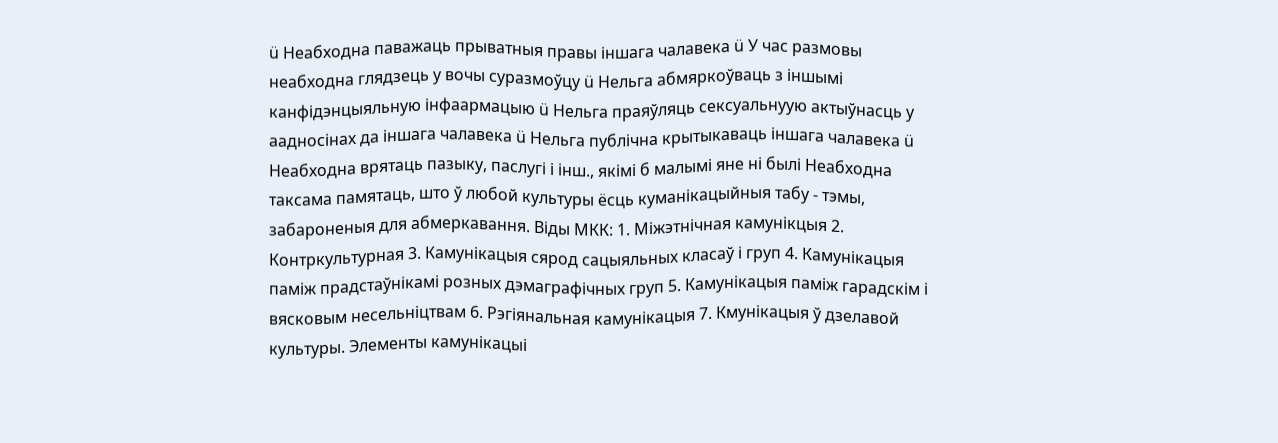ü Неабходна паважаць прыватныя правы іншага чалавека ü У час размовы неабходна глядзець у вочы суразмоўцу ü Нельга абмяркоўваць з іншымі канфідэнцыяльную інфаармацыю ü Нельга праяўляць сексуальнуую актыўнасць у аадносінах да іншага чалавека ü Нельга публічна крытыкаваць іншага чалавека ü Неабходна врятаць пазыку, паслугі і інш., якімі б малымі яне ні былі Неабходна таксама памятаць, што ў любой культуры ёсць куманікацыйныя табу - тэмы, забароненыя для абмеркавання. Віды МКК: 1. Міжэтнічная камунікцыя 2. Контркультурная 3. Камунікацыя сярод сацыяльных класаў і груп 4. Камунікацыя паміж прадстаўнікамі розных дэмаграфічных груп 5. Камунікацыя паміж гарадскім і вясковым несельніцтвам 6. Рэгіянальная камунікацыя 7. Кмунікацыя ў дзелавой культуры. Элементы камунікацыі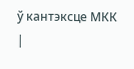ў кантэксце МКК
|